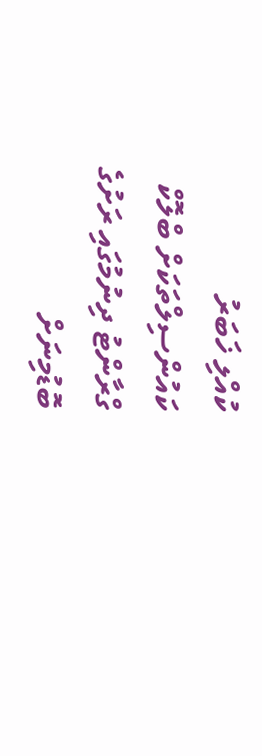ކުއްލި ޚަބަރު
ކައުންސިލްތަކަށް ބްލޮކް ގްރާންޓު ދިނުމުގައި ރަށުގެ ބޮޑުމިނަށް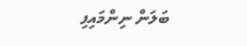ބަލަން ނިންމައިފި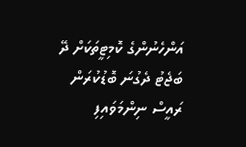އަންހެނުންގެ ކޮމިޓީތަކަށް ދޭ ބަޖެޓު ދެގުނަ ބޮޑުކުރަން ރައީސް ނިންމަވައިފި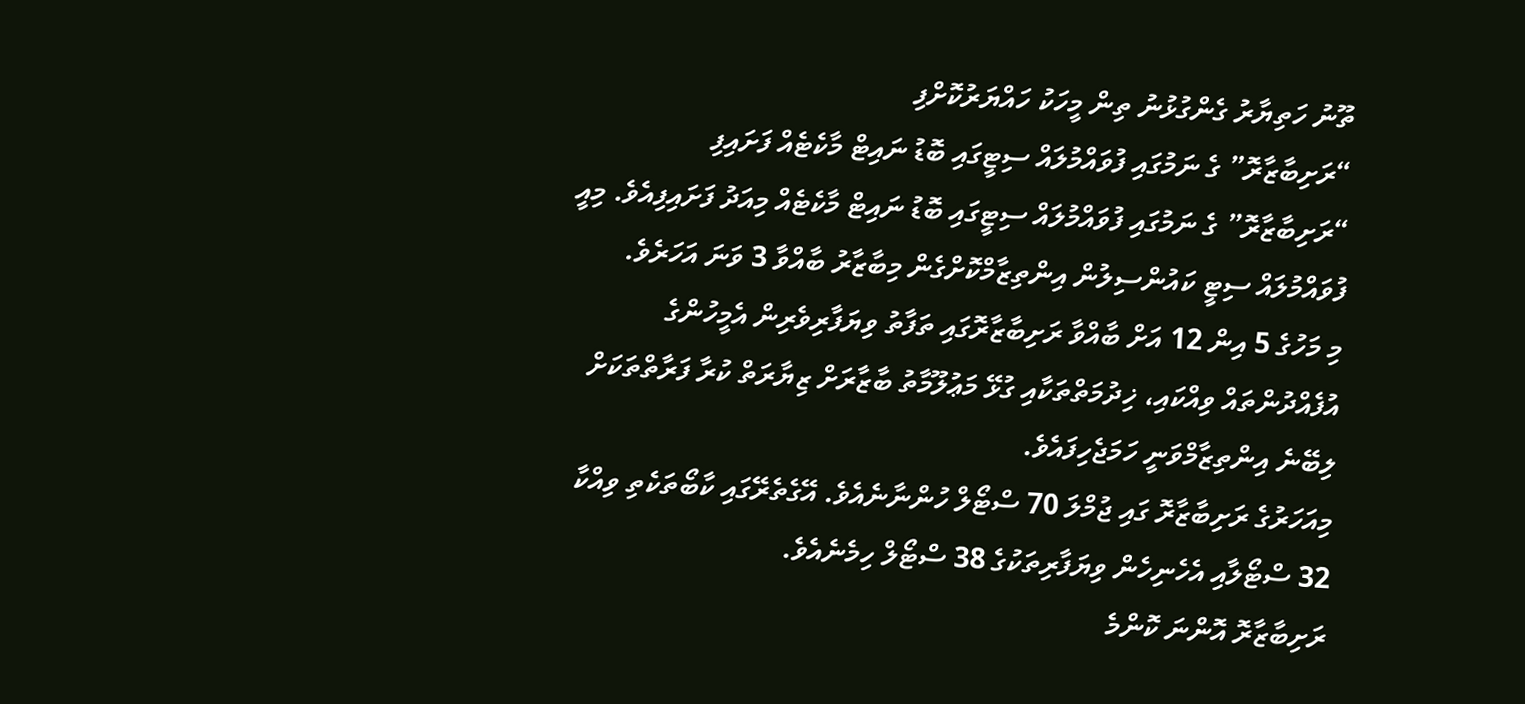ތޫނު ހަތިޔާރު ގެންގުޅުނު ތިން މީހަކު ހައްޔަރުކޮށްފި
“ރަށިބާޒާރޮ” ގެ ނަމުގައި ފުވައްމުލައް ސިޓީގައި ބޮޑު ނައިޓް މާކެޓެއް ފަށައިފި
“ރަށިބާޒާރޮ” ގެ ނަމުގައި ފުވައްމުލައް ސިޓީގައި ބޮޑު ނައިޓް މާކެޓެއް މިއަދު ފަށައިފިއެވެ. މިއީ ފުވައްމުލައް ސިޓީ ކައުންސިލުން އިންތިޒާމްކޮށްގެން މިބާޒާރު ބާއްވާ 3 ވަނަ އަހަރެވެ.
މި މަހުގެ 5 އިން 12 އަށް ބާއްވާ ރަށިބާޒާރޮގައި ތަފާތު ވިޔަފާރިވެރިން އެމީހުންގެ އުފެއްދުންތައް ވިއްކައި، ޚިދުމަތްތަކާއި ގުޅޭ މަޢުލޫމާތު ބާޒާރަށް ޒިޔާރަތް ކުރާ ފަރާތްތަކަށް ލިބޭނެ އިންތިޒާމްވަނީ ހަމަޖެހިފައެވެ.
މިއަހަރުގެ ރަށިބާޒާރޮ ގައި ޖުމްލަ 70 ސްޓޯލް ހުންނާނެއެވެ. އޭގެތެރޭގައި ކާބޯތަކެތި ވިއްކާ 32 ސްޓޯލާއި އެހެނިހެން ވިޔަފާރިތަކުގެ 38 ސްޓޯލް ހިމެނެއެވެ.
ރަށިބާޒާރޮ އޮންނަ ކޮންމެ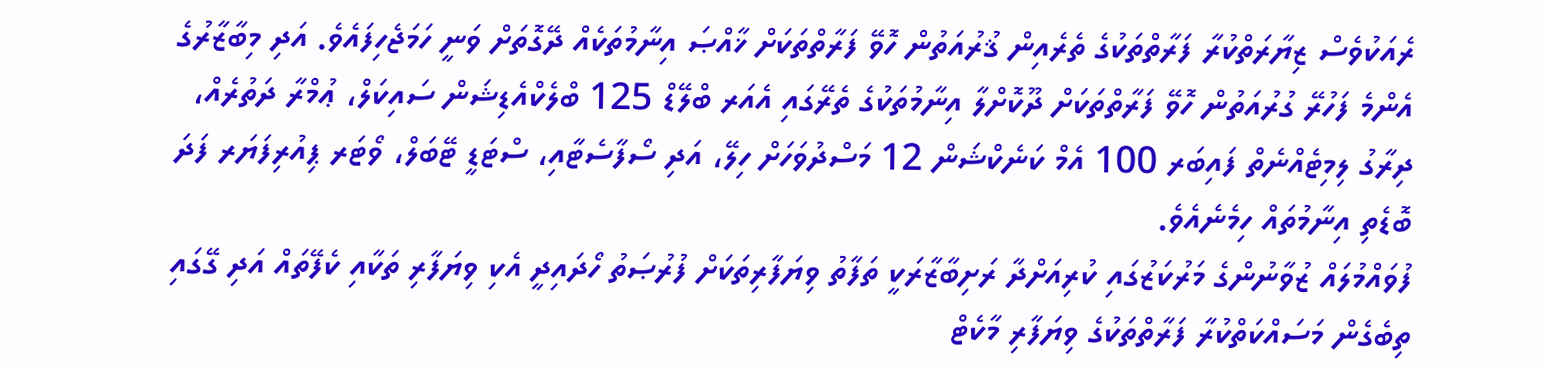ރެއަކުވެސް ޒިޔާރަތްކުރާ ފަރާތްތަކުގެ ތެރެއިން ޤުރުއަތުން ހޮވޭ ފަރާތްތަކަށް ޚާއްޞަ އިނާމުތަކެއް ދޭގޮތަށް ވަނީ ހަމަޖެހިފައެވެ. އަދި މިބާޒާރުގެ އެންމެ ފަހުރޭ ގުރުއަތުން ހޮވޭ ފަރާތްތަކަށް ދޫކޮށްލާ އިނާމުތަކުގެ ތެރޭގައި އެއަރ ބްލޭޑް 125 ބްލެކްއެޑިޝަން ސައިކަލް، ޢުމްރާ ދަތުރެއް، ދިރާގު ލިމިޓެއްނެތް ފައިބަރ 100 އެމް ކަނެކްޝަން 12 މަސްދުވަހަށް ހިލޭ، އަދި ސޯފާސެޓާއި، ސްޓަޑީ ޓޭބަލް، ވޯޓަރ ޕިއުރިފަޔަރ ފަދަ ބޮޑެތި އިނާމުތައް ހިމެނެއެވެ.
ފުވައްމުލައް ޒުވާނުންގެ މަރުކަޒުގައި ކުރިއަށްދާ ރަށިބާޒާރަކީ ތަފާތު ވިޔަފާރިތަކަށް ފުރުޞަތު ހޯދައިދީ އެކި ވިޔަފާރި ތަކާއި ކެފޭތައް އަދި ގޭގައި ތިބެގެން މަސައްކަތްކުރާ ފަރާތްތަކުގެ ވިޔަފާރި މާކެޓް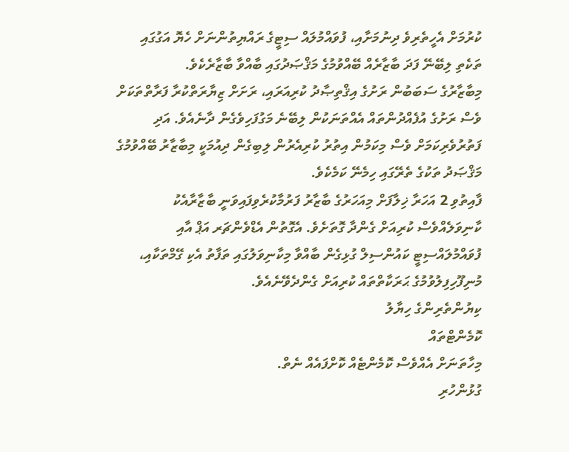ކުރުމަށް އެހީތެރިވެ ދިނުމަށާއި، ފުވައްމުލައް ސިޓީގެ ރައްޔިތުންނަށް ހެޔޮ އަގުގައި ތަކެތި ލިބޭނޭ ފަދަ ބާޒާރެއް ބޭއްވުމުގެ މަޤްޞަދުގައި ބާއްވާ ބާޒާރެކެވެ.
މިބާޒާރުގެ ސަބަބުން ރަށުގެ އިޤްތިޞާދު ކުރިއަރައި، ރަށަށް ޒިޔާރަތްކުރާ ފަރާތްތަކަށް ވެސް ރަށުގެ އުފެއްދުންތައް އެއްތަނަކުން ލިބޭނެ މަގުފަހިވެގެން ދާނެއެވެ. އަދި ފަތުރުވެރިކަމަށް ވެސް މިކަމުން އިތުރު ކުރިއެރުން ލިބިގެން ދިއުމަކީ މިބާޒާރު ބޭއްވުމުގެ މަޤްޞަދު ތަކުގެ ތެރޭގައި ހިމެނޭ ކަމެކެވެ.
ފާއިތުވި 2 އަހަރާ ޚިލާފަށް މިއަހަރުގެ ބާޒާރު ފަރުމާކުރެވިފައިވަނީ ބާޒާރާއެކު ކާނިވަލެއްވެސް ކުރިއަށް ގެންދާ ގޮތަށެވެ. އެގޮތުން އެޑްވެންޗަރ އަޕް އާއި ފުވައްމުލައްސިޓީ ކައުންސިލް ގުޅިގެން ބާއްވާ މިކާނިވަލުގައި ތަފާތު އެކި ގޭމްތަކާއި، މުނިފޫހިފިލުވުމުގެ ޙަރަކާތްތައް ކުރިއަށް ގެންދެވޭނެއެވެ.
ކިޔުންތެރިންގެ ހިޔާލު
ކޮމެންޓްތައް
މިހާތަނަށް އެއްވެސް ކޮމެންޓެއް ކޮށްފައެއް ނެތް.
ގުޅުންހުރި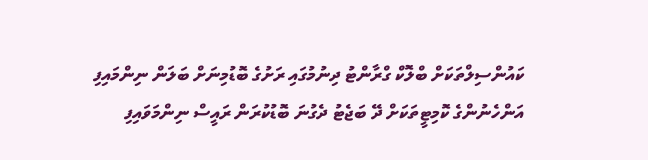ކައުންސިލްތަކަށް ބްލޮކް ގްރާންޓު ދިނުމުގައި ރަށުގެ ބޮޑުމިނަށް ބަލަން ނިންމައިފި
އަންހެނުންގެ ކޮމިޓީތަކަށް ދޭ ބަޖެޓު ދެގުނަ ބޮޑުކުރަން ރައީސް ނިންމަވައިފި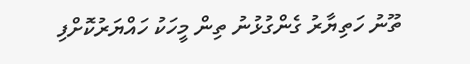ތޫނު ހަތިޔާރު ގެންގުޅުނު ތިން މީހަކު ހައްޔަރުކޮށްފި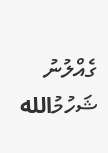ގެއްލުނު ޝަހުމުالله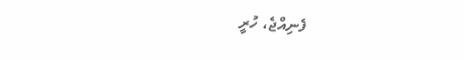ފެނިއްޖެ، ހުރީ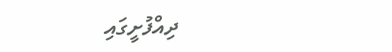ދިއްފުށީގައި